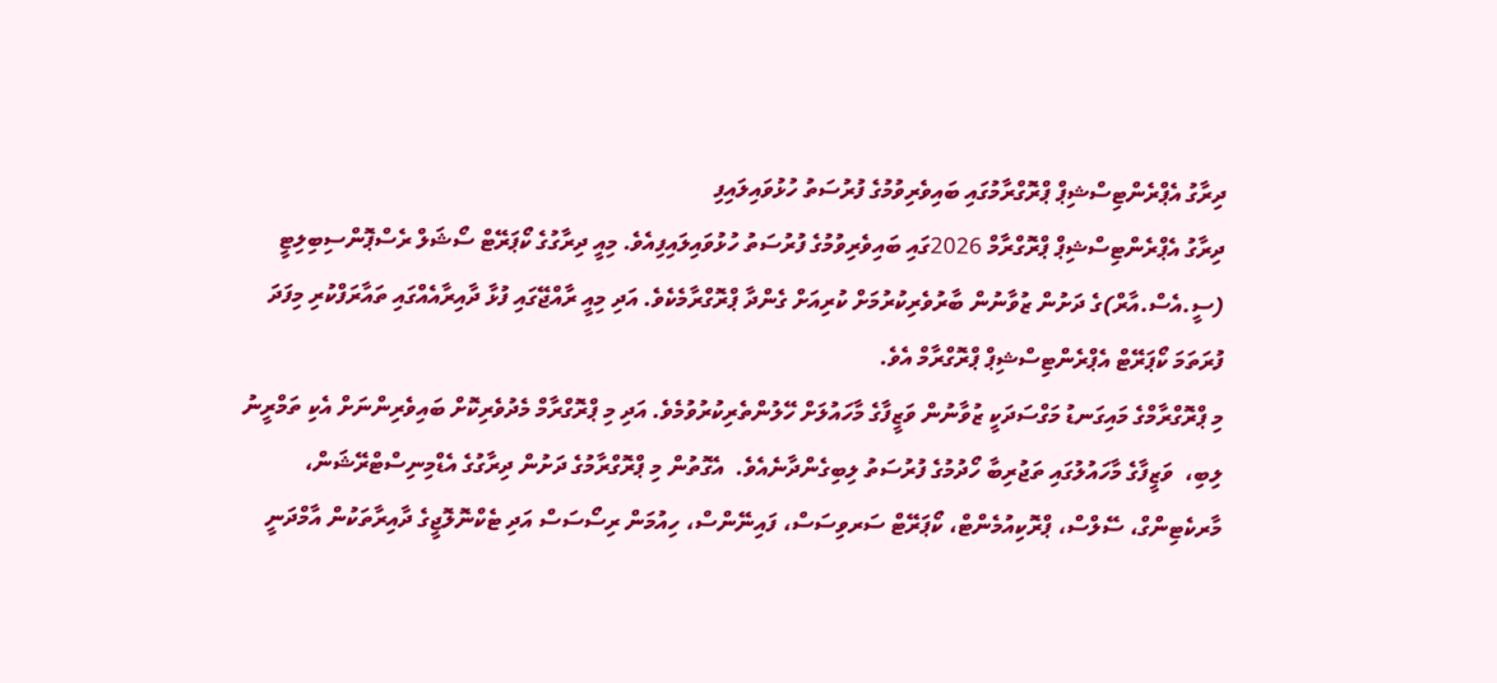ދިރާގު އެޕްރެންޓިސްޝިޕް ޕްރޮގްރާމުގައި ބައިވެރިވުމުގެ ފުރުސަތު ހުޅުވައިލައިފި
ދިރާގު އެޕްރެންޓިސްޝިޕް ޕްރޮގްރާމް 2026ގައި ބައިވެރިވުމުގެ ފުރުސަތު ހުޅުވައިލައިފިއެވެ. މިއީ ދިރާގުގެ ކޯޕަރޭޓް ސޯޝަލް ރެސްޕޮންސިބިލިޓީ (ސީ.އެސް.އާރް)ގެ ދަށުން ޒުވާނުން ބާރުވެރިކުރުމަށް ކުރިއަށް ގެންދާ ޕްރޮގްރާމެކެވެ. އަދި މިއީ ރާއްޖޭގައި ފުޅާ ދާއިރާއެއްގައި ތައާރަފްކުރި މިފަދަ ފުރަތަމަ ކޯޕަރޭޓް އެޕްރެންޓިސްޝިޕް ޕްރޮގްރާމް އެވެ.
މި ޕްރޮގްރާމްގެ މައިގަނޑު މަގްސަދަކީ ޒުވާނުން ވަޒީފާގެ މާހައުލަށް ހޭލުންތެރިކުރުވުމެވެ. އަދި މި ޕްރޮގްރާމް މެދުވެރިކޮށް ބައިވެރިންނަށް އެކި ތަމްރީނު ލިބި،  ވަޒީފާގެ މާހައުލުގައި ތަޖުރިބާ ހޯދުމުގެ ފުރުސަތު ލިބިގެންދާނެއެވެ.  އެގޮތުން މި ޕްރޮގްރާމުގެ ދަށުން ދިރާގުގެ އެޑްމިނިސްޓްރޭޝަން، މާރކެޓިންގް، ސޭލްސް، ޕްރޮކިއުމެންޓް، ކޯޕަރޭޓް ސަރވިސަސް، ފައިނޭންސް، ހިއުމަން ރިސޯސަސް އަދި ޓެކްނޮލޮޖީގެ ދާއިރާތަކުން އާމްދަނީ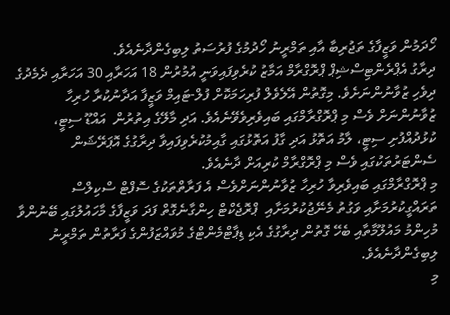ހޯދަމުން ވަޒީފާގެ ތަޖުރިބާ އާއި ތަމްރީނު ހޯދުމުގެ ފުރުސަތު ލިބިގެންދާނެއެވެ.
ދިރާގު އެޕްރެންޓިސްޝިޕް ޕްރޮގްރާމް އަމާޒު ކުރެވިފައިވަނީ އުމުރުން 18 އަހަރާއި 30 އަހަރާއި ދެމެދުގެ ދިވެހި ޒުވާނުންނަށެވެ. މިގޮތުން އޭލެވެލް ފުރިހަމަކޮށް ފުލް-ޓައިމް ވަޒީފާ އަދާނުކުރާ ހުރިހާ ޒުވާނުންނަށް ވެސް މި ޕްރޮގްރާމްގައި ބައިވެރިވެވޭނެއެވެ. އަދި މާލޭގެ އިތުރުން  އައްޑޫ ސިޓީ، ކުޅުދުއްފުށި ސިޓީ، ލާމު އަތޮޅު އަދި ގާފު އަތޮޅުގައި ގާއިމުކުރެވިފައިވާ ދިރާގުގެ އޮޕަރޭޝަން ސެންޓަރުތަކުގައި ވެސް މި ޕްރޮގްރާމް ކުރިއަށް ދާނެއެވެ.
މި ޕްރޮގްރާމްގައި ބައިވެރިވާ ހުރިހާ ޒުވާނުންނަށްވެސް އެ ފަރާތްތަކުގެ ސޮފްޓް ސްކިލްސް ތަރައްގީކުރުމަށާއި ވަގުތު މެނޭޖުކުރުމަށާއި  ޕްރޮޖެކްޓް ހިންގާނެގޮތް ފަދަ ވަޒީފާގެ މާހައުލުގައި ބޭނުންވާ މުހިންމު މައުލޫމާތާއި ބެހޭ ގޮތުން ދިރާގުގެ އެކި ޑިޕާޓްމެންޓްގެ މުވައްޒަފުންގެ ފަރާތުން ތަމްރީނު ލިބިގެންދާނެއެވެ.
މި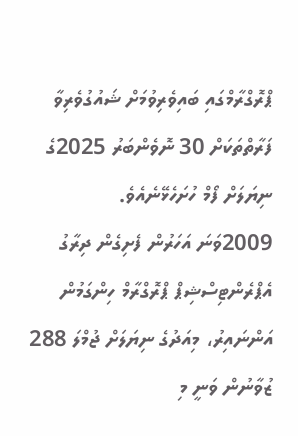ޕްރޮގްރާމްގައި ބައިވެރިވުމަށް ޝައުގުވެރިވާ ފަރާތްތަކަށް 30 ނޮވެންބަރު 2025ގެ ނިޔަލަށް ފޯމް ހުށަހެޅޭނެއެވެ.
2009ވަނަ އަހަރުން ފެށިގެން ދިރާގު އެޕްރެންޓިސްޝިޕް ޕްރޮގްރާމް ހިންގަމުން އަންނައިރު، މިއަދުގެ ނިޔަލަށް ޖުމްލަ 288 ޒުވާނުން ވަނީ މި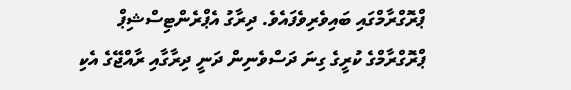ޕްރޮގްރާމްގައި ބައިވެރިވެފައެވެ. ދިރާގު އެޕްރެންޓިސްޝިޕް ޕްރޮގްރާމްގެ ކުރީގެ ގިނަ ދަސްވެނިން ދަނީ ދިރާގާއި ރާއްޖޭގެ އެކި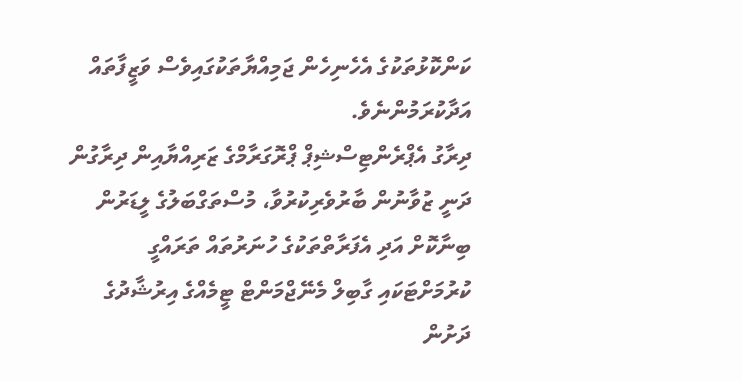ކަންކޮޅުތަކުގެ އެހެނިހެން ޖަމިއްޔާތަކުގައިވެސް ވަޒީފާތައް އަދާކުރަމުންނެވެ.
ދިރާގު އެޕްރެންޓިސްޝިޕް ޕްރޮގަރާމްގެ ޒަރިއްޔާއިން ދިރާގުން ދަނީ ޒުވާނުން ބާރުވެރިކުރުވާ، މުސްތަގްބަލުގެ ލީޑަރުން ބިނާކޮށް އަދި އެފަރާތްތަކުގެ ހުނަރުތައް ތަރައްގީ ކުރުމަށްޓަކައި ގާބިލް މެނޭޖްމަންޓް ޓީމެއްގެ އިރުޝާދުގެ ދަށުން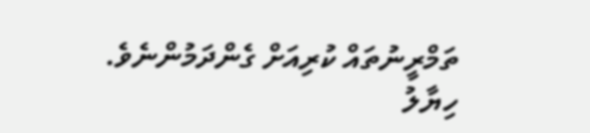ތަމްރީނުތައް ކުރިއަށް ގެންދަމުންނެވެ.
ހިޔާލު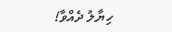ހިޔާލު ދެއްވާ!